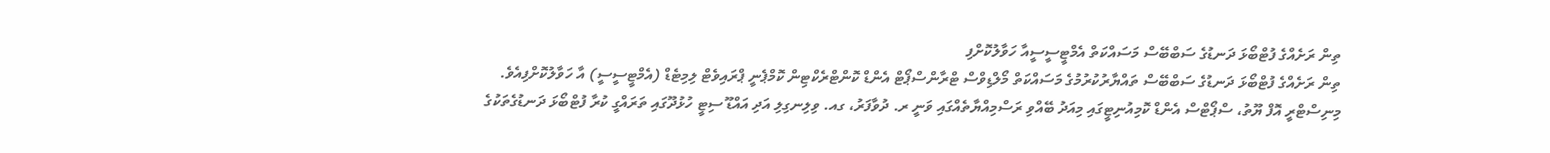ތިން ރަށެއްގެ ފުޓްބޯޅަ ދަނޑުގެ ސަބްބޭސް މަސައްކަތް އެމްޓީސީސީއާ ހަވާލުކޮށްފި
ތިން ރަށެއްގެ ފުޓްބޯޅަ ދަނޑުގެ ސަބްބޭސް ތައްޔާރުކުރުމުގެ މަސައްކަތް މޯލްޑިވްސް ޓްރާންސްޕޯޓް އެންޑް ކޮންޓްރެކްޓިން ކޮމްޕެނީ ޕްރައިވެޓް ލިމިޓެޑް (އެމްޓީސީސީ) އާ ހަވާލުކޮށްފިއެވެ.
މިނިސްޓްރީ އޮފް ޔޫތު، ސްޕޯޓްސް އެންޑް ކޮމިއުނިޓީގައި މިއަދު ބޭއްވި ރަސްމިއްޔާތެއްގައި ވަނީ ރ. ދުވާފަރު، ގއ. ވިލިނގިލި އަދި އައްޑޫ ސިޓީ ހުޅުދޫގައި ތަރައްގީ ކުރާ ފުޓްބޯޅަ ދަނޑުގެތަކުގެ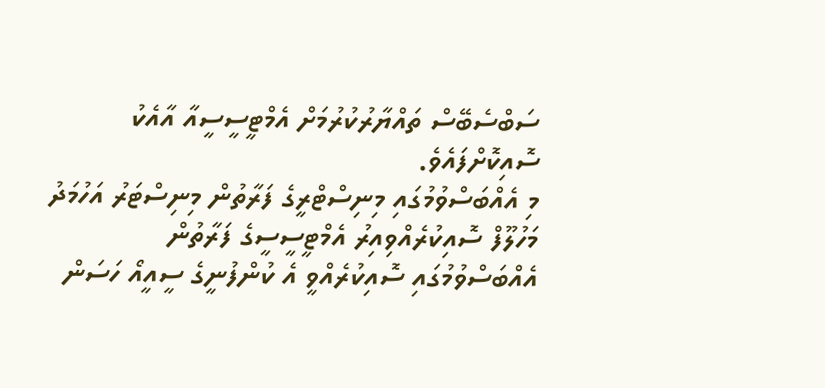ސަބްސެބޭސް ތައްޔާރުކުރުމަށް އެމްޓީސީސީއާ އާއެކު ސޮއިކޮށްފައެވެ.
މި އެއްބަސްވުމުގައި މިނިސްޓްރީގެ ފަރާތުން މިނިސްޓަރު އަހުމަދު މަހުލޫފް ސޮއިކުރެއްވިއިރު އެމްޓީސީސީގެ ފަރާތުން އެއްބަސްވުމުގައި ސޮއިކުރެއްވީ އެ ކުންފުނީގެ ސީއީއޯ ހަސަން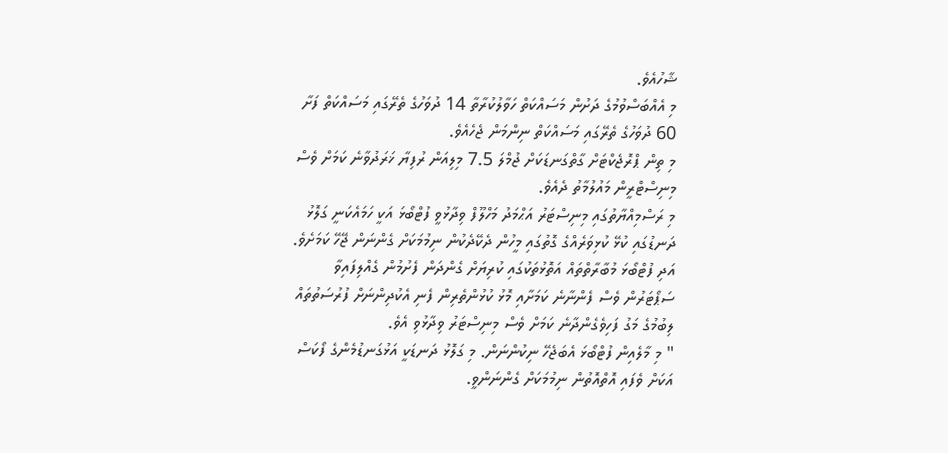ޝާހުއެވެ.
މި އެއްބަސްވުމުގެ ދަށުން މަސައްކަތް ހަވާލުކުރާތާ 14 ދުވަހުގެ ތެރޭގައި މަސައްކަތް ފަށާ 60 ދުވަހުގެ ތެރޭގައި މަސައްކަތް ނިންމަން ޖެހެއެވެ.
މި ތިން ޕްރޮޖެކްޓަށް ގާތްގަނޑަކަށް ޖުމްލަ 7.5 މިލިއަން ރުފިޔާ ޚަރަދުވާނެ ކަމަށް ވެސް މިނިސްޓްރީން މައުލުމާތު ދެއެވެ.
މި ރަސްމިއްޔާތުގައި މިނިސްޓަރު އަޙްމަދު މަހްލޫފް ވިދާޅުވީ ފުޓްބޯޅަ އަކީ ހަމައެކަނީ ގަލޮޅު ދަނޑުގައި ކުޅޭ ކުޅިވަރެއްގެ ގޮތުގައި މީހުން ދެކޭދެކުން ނިމުމަކަށް ގެންނަން ޖޭހޭ ކަމަށެވެ. އަދި ފުޓްބޯޅަ މުބާރާތްތައް އަތޮޅުތަކުގައި ކުރިޔަށް ގެންދަން ފެށުމުން ގެއްލިފައިވާ ސަޕޯޓަރުން ވެސް ފެންނާނެ ކަމަށާއި މޮޅު ކުޅުންތެރިން ފެނި އެކުދިންނަށް ފުރުސަތުތައް ލިބުމުގެ މަގު ފަހިވެގެންދާނެ ކަމަށް ވެސް މިނިސްޓަރު ވިދާޅުވި އެވެ.
" މި މާލެއިން ފުޓްބޯޅަ އެބަޖެހޭ ނިކުންނަން. މި ގަލޮޅު ދަނޑަކީ އަޅުގަނޑުމެންގެ ފޯކަސް އަކަށް ވެފައި އޮތްއޮތުން ނިމުމަކަށް ގެންނަންވީ.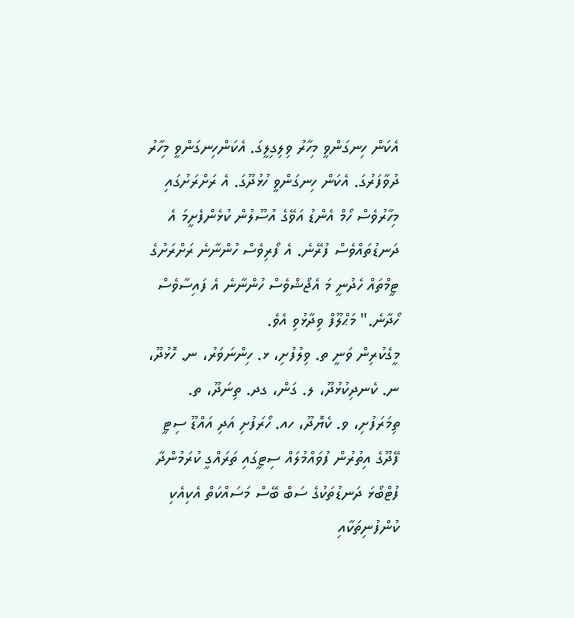އެކަން ހިނގަންވީ މިހާރު ވިލިގިލީގަ. އެކަންހިނގަންވީ މިހާރު ދުވާފަރުގަ. އެކަން ހިނގަންވީ ހުޅުދޫގަ. އެ ރަށްރަށުގައި މިހާރުވެސް ހޯމް އެންޑު އަވޭގެ އުސޫލުން ކުޅެންފެށީމަ އެ ދަނޑުތައްވެސް ފުރޭނެ. އެ ފޯރިވެސް ހުންނާނެ ރަށްރަށުގެ ޓީމްތައް ހެދުނީ މަ އެޖޯޝްވެސް ހުންނާނެ އެ ފައިސާވެސް ހޯދާނެ." މަޙްލޫފް ވިދާޅުވި އެވެ.
މީގެކުރިން ވަނީ ތ. ވިލުފުށި، ޅ. ހިންނަވަރު، ނ. ހޮޅުދޫ، ނ. ކެނދިކުޅުދޫ، ލ. ގަން، ގދ. ތިނަދޫ، ތ. ތިމަރަފުށި، ވ. ކެޔޮދޫ، ހއ. ހޯރަފުށި އަދި އައްޑޫ ސިޓީ ފޭދޫގެ އިތުރުން ފުވައްމުލައް ސިޓީގައި ތަރައްގީ ކުރަމުންދާ ފުޓްބޯޅަ ދަނޑުތަކުގެ ސަބް ބޭސް މަސައްކަތް އެކިއެކި ކުންފުނިތަކާއި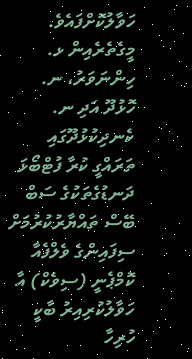ހަވާލުކޮށްފައެވެ. މީގެތެރެއިން ޅ. ހިންނަވަރު، ނ. ހޮޅުދޫ އަދި ނ. ކެނދިކުޅުދޫގައި ތަރައްގީ ކުރާ ފުޓްބޯޅަ ދަނޑުގެތަކުގެ ސަބް ބޭސް ތައްޔާރުކުރުމަށް ސިފައިންގެ ވެލްފެއާ ކޮމްޕެނީ (ސިވެކް) އާ ހަވާލުކުރިއިރު ބާކީ ހުރިހާ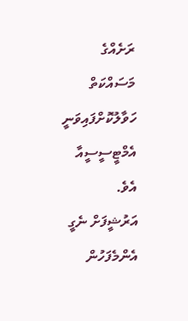ރަށެއްގެ މަސައްކަތް ހަވާލުކޮށްފައިވަނީ އެމްޓީސީސީއާ އެވެ.
އަރުޝީފަށް ނެގީ
އެންމެފަހުން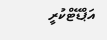އަޕްޑޭޓްކުރީ